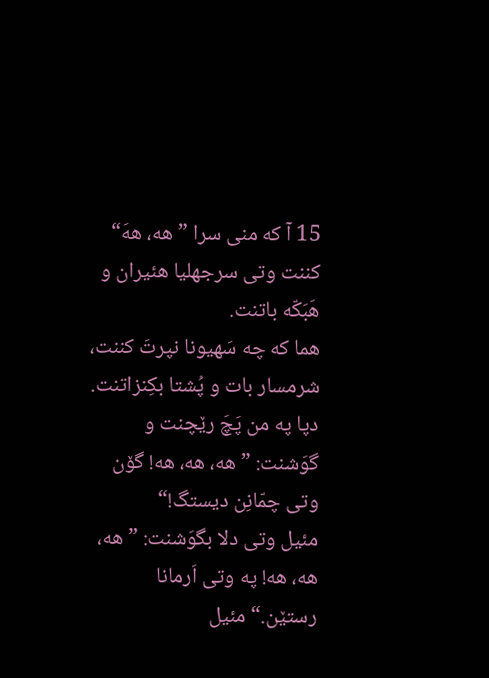15 آ که منی سرا ”هه، ههَ“ کننت وتی سرجهلیا هئیران و هَبَکّه باتنت.
هما که چه سَهیونا نپرتَ کننت، شرمسار بات و پُشتا بکِنزاتنت.
دپا په من پَچَ رێچنت و گوَشنت: ”هه، هه، هه! گۆن وتی چمّانِن دیستگ!“
مئیل وتی دلا بگوَشنت: ”هه، هه، هه! په وتی اَرمانا رستێن.“ مئیل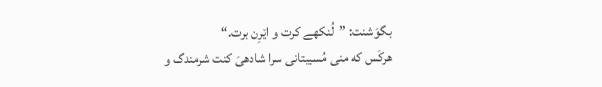بگوَشنت: ”لُنکهے کرت و اێرِن برت.“
هرکَس که منی مُسیبتانی سرا شادهیَ کنت شرمندگ و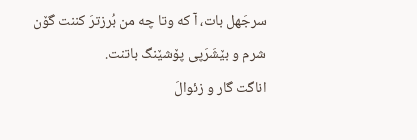سرجَهل بات، آ که وتا چه من بُرزترَ کننت گۆن شرم و بێشَرَپی پۆشێنگ باتنت.
اناگت گار و زئوالَ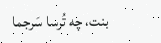بنت، چه تُرسا سَرجما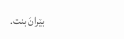بێرانَ بنت.